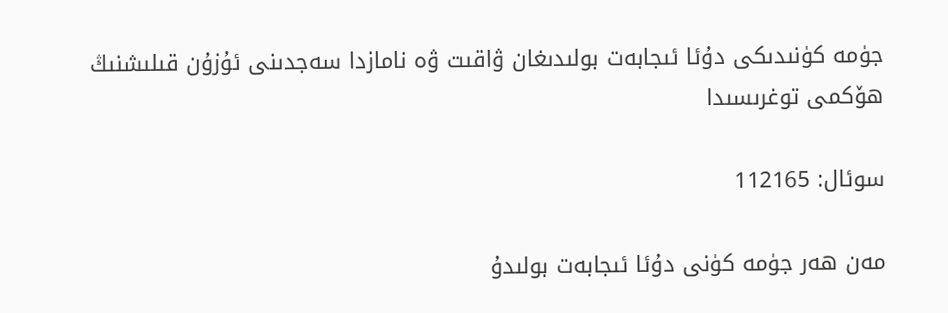جۈمە كۈنىدىكى دۇئا ئىجابەت بولىدىغان ۋاقىت ۋە نامازدا سەجدىنى ئۇزۇن قىلىشنىڭ ھۆكمى توغرىسىدا

سوئال: 112165

مەن ھەر جۈمە كۈنى دۇئا ئىجابەت بولىدۇ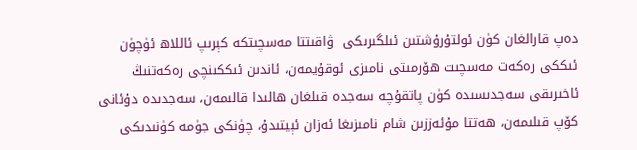دەپ قارالغان كۈن ئولتۇرۇشتىن ئىلگىرىكى  ۋاقىتتا مەسچىتكە كېرىپ ئاللاھ ئۈچۈن ئىككى رەكەت مەسچىت ھۆرمىتى نامىزى ئوقۇيمەن، ئاندىن ئىككىنچى رەكەتنىڭ ئاخىرىقى سەجدىسىدە كۈن پاتقۇچە سەجدە قىلغان ھالىدا قالىمەن، سەجدىدە دۇئانى كۆپ قىلىمەن، ھەتتا مۇئەززىن شام نامىزىغا ئەزان ئېيتىدۇ، چۈنكى جۈمە كۈنىدىكى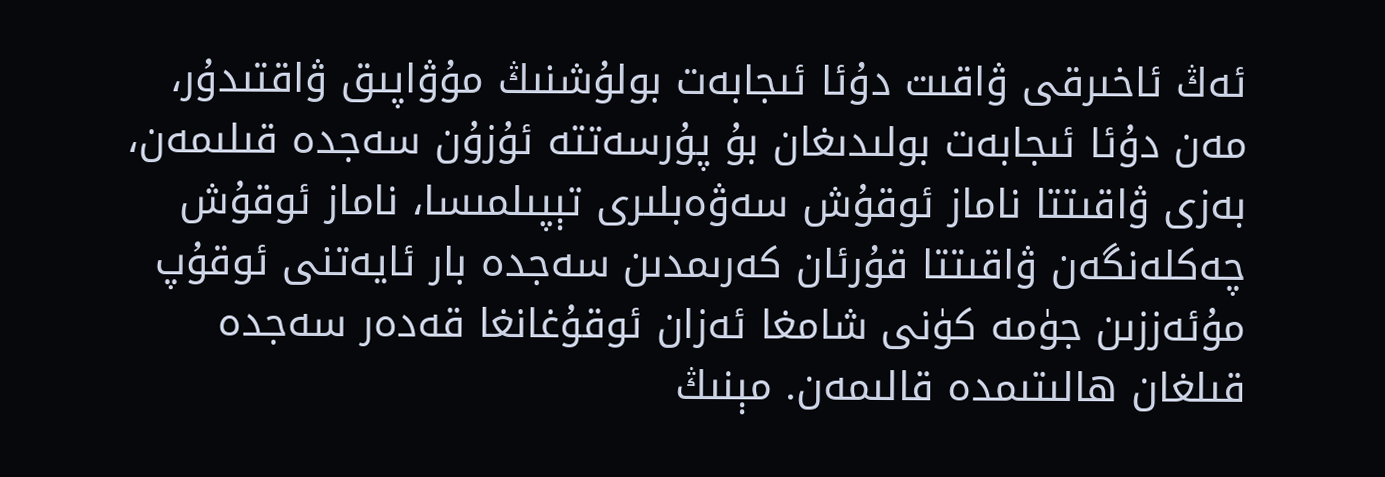ئەڭ ئاخىرقى ۋاقىت دۇئا ئىجابەت بولۇشنىڭ مۇۋاپىق ۋاقتىدۇر، مەن دۇئا ئىجابەت بولىدىغان بۇ پۇرسەتتە ئۇزۇن سەجدە قىلىمەن، بەزى ۋاقىتتا ناماز ئوقۇش سەۋەبلىرى تېپىلمىسا، ناماز ئوقۇش چەكلەنگەن ۋاقىتتا قۇرئان كەرىمدىن سەجدە بار ئايەتنى ئوقۇپ مۇئەززىن جۈمە كۈنى شامغا ئەزان ئوقۇغانغا قەدەر سەجدە قىلغان ھالىتىمدە قالىمەن. مېنىڭ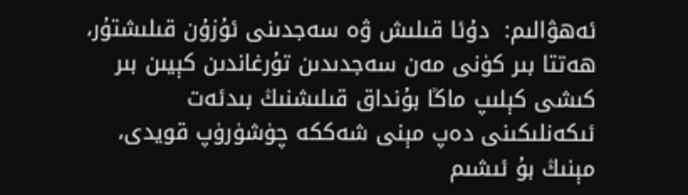ئەھۋالىم:  دۇئا قىلىش ۋە سەجدىنى ئۇزۇن قىلىشتۇر، ھەتتا بىر كۈنى مەن سەجدىدىن تۇرغاندىن كېيىن بىر كىشى كېلىپ ماڭا بۇنداق قىلىشنىڭ بىدئەت ئىكەنلىكىنى دەپ مېنى شەككە چۈشۈرۈپ قويدى، مېنىڭ بۇ ئىشىم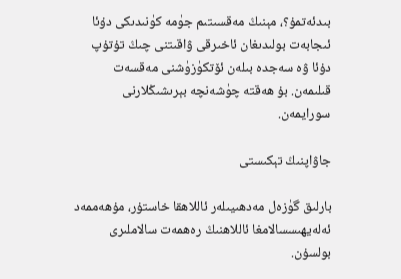بىدئەتمۇ؟، مېنىڭ مەقسىتىم جۈمە كۈنىدىكى دۇئا ئىجابەت بولىدىغان ئاخىرقى ۋاقىتنى چىڭ تۇتۇپ دۇئا ۋە سەجدە بىلەن ئۆتكۈزۈشنى مەقسەت قىلىمەن. بۇ ھەقتە چۈشەنچە بېرىشىڭلارنى سورايمەن.

جاۋاپنىڭ تېكىستى

بارلىق گۈزەل مەدھىيىلەر ئاللاھقا خاستۇر، مۇھەممەد ئەلەيھىسسالامغا ئاللاھنىڭ رەھمەت سالاملىرى بولسۇن.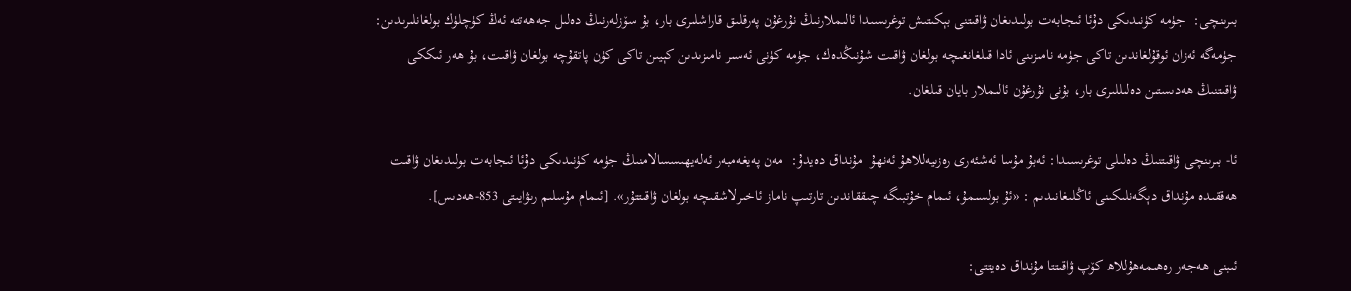بىرىنچى:  جۈمە كۈنىدىكى دۇئا ئىجابەت بولىدىغان ۋاقىتنى بېكىتىش توغرىسىدا ئالىملارنىڭ نۇرغۇن پەرقلىق قاراشلىرى بار، بۇ سۆزلەرنىڭ دەلىل جەھەتتە ئەڭ كۈچلۈك بولغانلىرىدىن: جۈمەگە ئەزان ئوقۇلغاندىن تاكى جۈمە نامىزىنى ئادا قىلغانغىچە بولغان ۋاقىت شۇنىڭدەك، جۈمە كۈنى ئەسىر نامىزىدىن كېيىن تاكى كۈن پاتقۇچە بولغان ۋاقىت، بۇ ھەر ئىككى ۋاقىتنىڭ ھەدىستىن دەلىللىرى بار، بۇنى نۇرغۇن ئالىملار بايان قىلغان.

ئا- بىرىنچى ۋاقىتنىڭ دەلىلى توغرىسىدا: ئەبۇ مۇسا ئەشئەرى رەزىيەللاھۇ ئەنھۇ  مۇنداق دەيدۇ:  مەن پەيغەمبەر ئەلەيھىسسالامنىڭ جۈمە كۈنىدىكى دۇئا ئىجابەت بولىدىغان ۋاقىت ھەققىدە مۇنداق دېگەنلىكىنى ئاڭلىغانىدىم : «ئۇ بولسىمۇ، ئىمام خۇتبىگە چىققاندىن تارتىپ ناماز ئاخىرلاشقىچە بولغان ۋاقىتتۇر». [ئىمام مۇسلىم رىۋايىتى 853-ھەدىس].

ئىبنى ھەجەر رەھىمەھۇللاھ كۆپ ۋاقىتتا مۇنداق دەيتتى: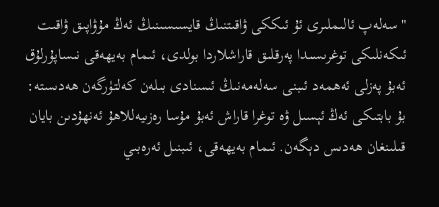"سەلەپ ئالىملىرى ئۇ ئىككى ۋاقىتنىڭ قايسىسىنىڭ ئەڭ مۇۋاپىق ۋاقىت ئىكەنلىكى توغرىسىدا پەرقلىق قاراشلاردا بولدى، ئىمام بەيھەقى نىساپۇرلۇق ئەبۇ پەزلى ئەھمەد ئىبنى سەلەمەنىڭ ئىسنادى بىلەن كەلتۈرگەن ھەدىستە:  بۇ بابتىكى ئەڭ ئېسىل ۋە توغرا قاراش ئەبۇ مۇسا رەزىيەللاھۇ ئەنھۇدىن بايان قىلىنغان ھەدىس دېگەن. ئىمام بەيھەقى، ئىبنىل ئەرەبىي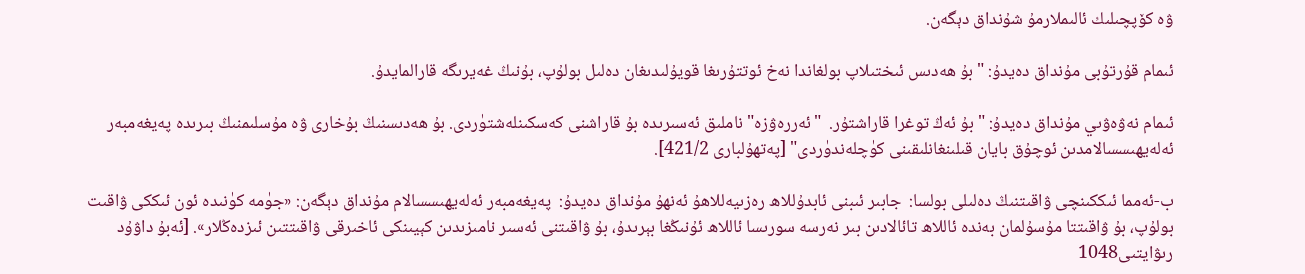ۋە كۆپچىلىك ئالىملارمۇ شۇنداق دېگەن.

ئىمام قۇرتۇبى مۇنداق دەيدۇ: "بۇ ھەدىس ئىختىلاپ بولغاندا نەخ ئوتتۇرىغا قويۇلىدىغان دەلىل بولۇپ، بۇنىڭ غەيرىگە قارالمايدۇ.

ئىمام نەۋەۋىي مۇنداق دەيدۇ: "بۇ ئەڭ توغرا قاراشتۇر.  "ئەررەۋزە" ناملىق ئەسىرىدە بۇ قاراشنى كەسكىنلەشتۈردى. بۇ ھەدىسنىڭ بۇخارى ۋە مۇسلىمنىڭ بىرىدە پەيغەمبەر ئەلەيھىسسالامدىن ئوچۇق بايان قىلىنغانلىقىنى كۈچلەندۈردى" [پەتھۇلبارى 421/2].

ب-ئەمما ئىككىنچى ۋاقىتنىڭ دەلىلى بولسا:  جابىر ئىبنى ئابدۇللاھ رەزىيەللاھۇ ئەنھۇ مۇنداق دەيدۇ:  پەيغەمبەر ئەلەيھىسسالام مۇنداق دېگەن: «جۈمە كۈنىدە ئون ئىككى ۋاقىت بولۇپ، بۇ ۋاقىتتا مۇسۇلمان بەندە ئاللاھ تائالادىن بىر نەرسە سورىسا ئاللاھ ئۇنىڭغا بېرىدۇ، بۇ ۋاقىتنى ئەسىر نامىزىدىن كېيىنكى ئاخىرقى ۋاقىتتىن ئىزدەڭلار». [ئەبۇ داۋۇد رىۋايتىى1048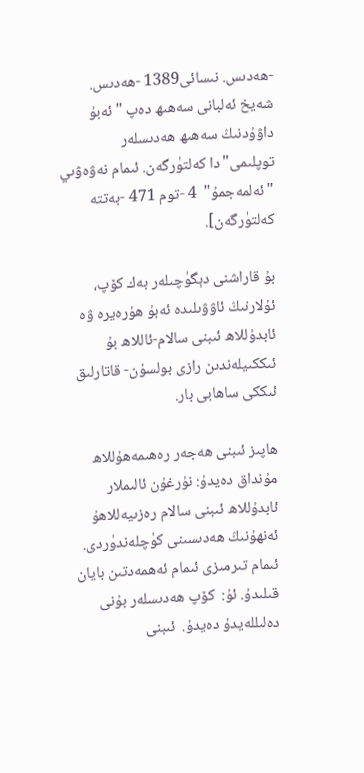-ھەدىس. نىسائى1389 -ھەدىس. شەيخ ئەلبانى سەھىھ دەپ "ئەبۇ داۋۇدنىڭ سەھىھ ھەدىسلەر توپلىمى"دا كەلتۈرگەن. ئىمام نەۋەۋىي "ئەلمەجمۇ"  4 -توم 471 -بەتتە كەلتۈرگەن].

بۇ قاراشنى دېگۈچىلەر بەك كۆپ، ئۇلارنىڭ ئاۋۋىلىدە ئەبۇ ھۇرەيرە ۋە ئابدۇللاھ ئىبنى سالام-ئاللاھ بۇ ئىككىيلەندىن رازى بولسۇن- قاتارلىق ئىككى ساھابى بار.

ھاپىز ئىبنى ھەجەر رەھىمەھۇللاھ مۇنداق دەيدۇ: نۇرغۇن ئالىملار ئابدۇللاھ ئىبنى سالام رەزىيەللاھۇ ئەنھۇنىڭ ھەدىسىنى كۈچلەندۈردى.  ئىمام تىرمىزى ئىمام ئەھمەدتىن بايان قىلىدۇ. ئۇ:  كۆپ ھەدىسلەر بۇنى دەلىللەيدۇ دەيدۇ.  ئىبنى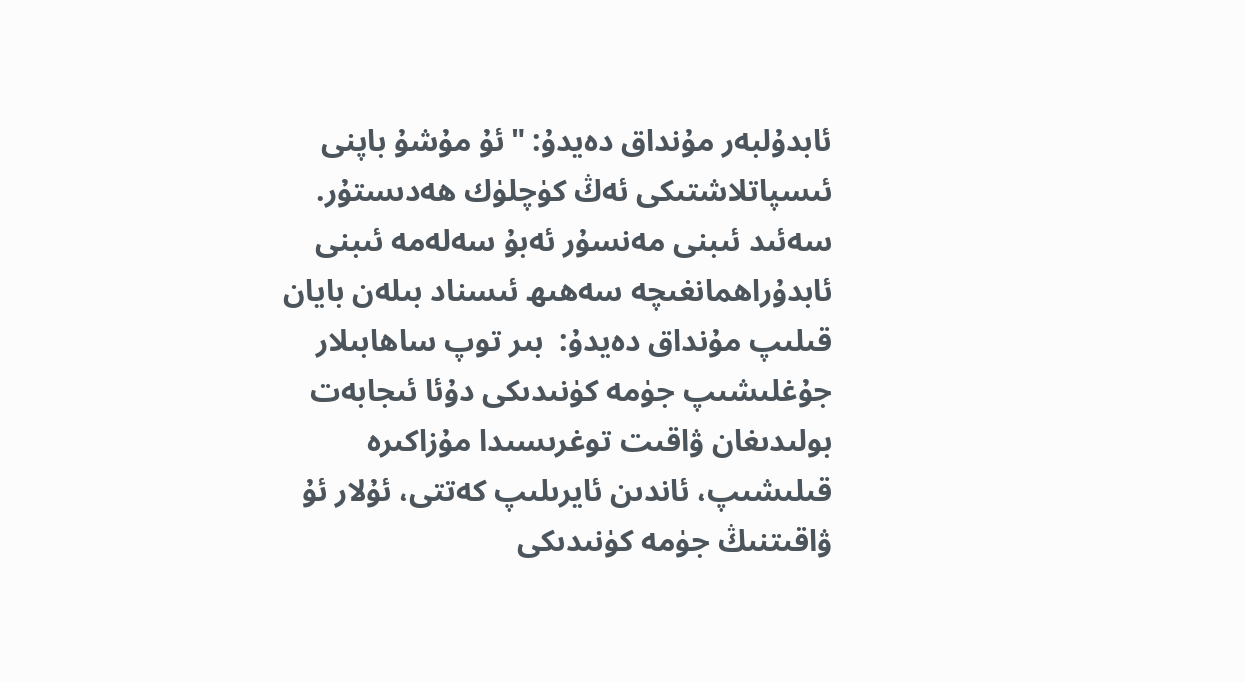ئابدۇلبەر مۇنداق دەيدۇ: "ئۇ مۇشۇ باپنى ئىسپاتلاشتىكى ئەڭ كۈچلۈك ھەدىستۇر.   سەئىد ئىبنى مەنسۇر ئەبۇ سەلەمە ئىبنى ئابدۇراھمانغىچە سەھىھ ئىسناد بىلەن بايان قىلىپ مۇنداق دەيدۇ:  بىر توپ ساھابىلار جۇغلىشىپ جۈمە كۈنىدىكى دۇئا ئىجابەت بولىدىغان ۋاقىت توغرىسىدا مۇزاكىرە قىلىشىپ، ئاندىن ئايرىلىپ كەتتى، ئۇلار ئۇ ۋاقىتنىڭ جۈمە كۈنىدىكى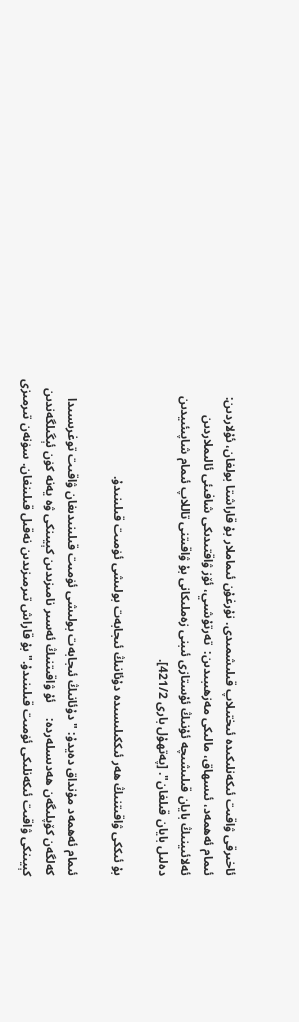ئاخىرقى ۋاقىت ئىكەنلىكىدە ئىختىلاپ قىلىشمىدى. نۇرغۇن ئىماملار بۇ قاراشتا بولغان، ئۇلاردىن:  ئىمام ئەھمەد، ئىسھاق، مالىكى مەزھىبىدىن:  تەرتۇشىي، ئۆز ۋاقتىدىكى شافىئى ئالىملاردىن ئەلائىينىڭ بايان قىلىشىچە ئۇنىڭ ئۇستازى ئىبنى زەملىكانى بۇ ۋاقىتنى تاللاپ ئىمام شاپىئىيدىن دەلىل بايان قىلغان". [پەتھۇل بارى 421/2].

بۇ ئىككى ۋاقىتنىڭ ھەر ئىككىلىسىدە دۇئانىڭ ئىجابەت بولىشى ئۈمىت قىلىنىدۇ.

ئىمام ئەھمەد مۇنداق دەيدۇ: " دۇئانىڭ ئىجابەت بولىشى ئۈمىت قىلىنىدىغان ۋاقىت توغرىسىدا كەلگەن كۆپلىگەن ھەدىسلەردە:     ئۇ ۋاقىتنىڭ ئەسىر نامىزىدىن كېيىنكى ۋە يەنە كۈن ئېگىلگەندىن كېيىنكى ۋاقىت ئىكەنلىكى ئۈمىت قىلىنىدۇ." بۇ قاراش تىرمىزىدىن نەقىل قىلىنغان. سۈنەن تىرمىزى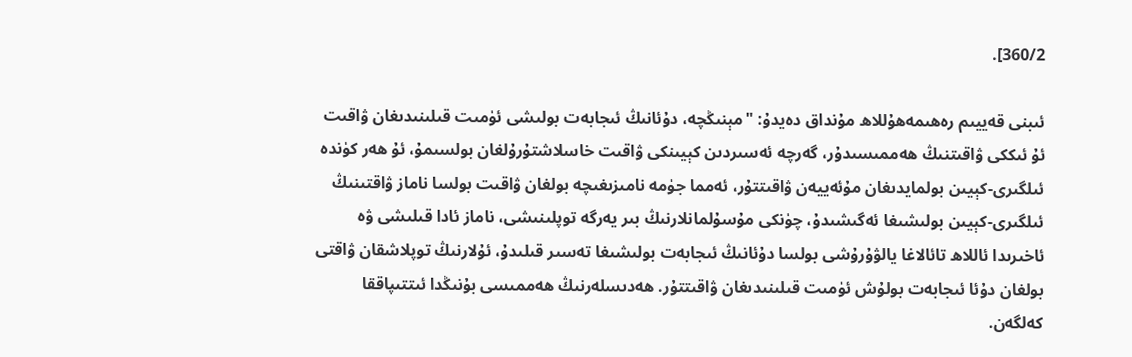360/2].

ئىبنى قەييىم رەھىمەھۇللاھ مۇنداق دەيدۇ: "مېنىڭچە، دۇئانىڭ ئىجابەت بولىشى ئۈمىت قىلىنىدىغان ۋاقىت ئۇ ئىككى ۋاقىتنىڭ ھەممىسىدۇر، گەرچە ئەسىردىن كېيىنكى ۋاقىت خاسلاشتۇرۇلغان بولسىمۇ، ئۇ ھەر كۈندە ئىلگىرى-كېيىن بولمايدىغان مۇئەييەن ۋاقىتتۇر، ئەمما جۈمە نامىزىغىچە بولغان ۋاقىت بولسا ناماز ۋاقتىنىڭ ئىلگىرى-كېيىن بولىشىغا ئەگىشىدۇ، چۈنكى مۇسۇلمانلارنىڭ بىر يەرگە توپلىنىشى، ناماز ئادا قىلىشى ۋە ئاخىرىدا ئاللاھ تائالاغا يالۋۇرۇشى بولسا دۇئانىڭ ئىجابەت بولىشىغا تەسىر قىلىدۇ، ئۇلارنىڭ توپلاشقان ۋاقتى بولغان دۇئا ئىجابەت بولۇش ئۈمىت قىلىنىدىغان ۋاقىتتۇر. ھەدىسلەرنىڭ ھەممىسى بۇنىڭدا ئىتتىپاققا كەلگەن.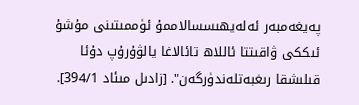پەيغەمبەر ئەلەيھىسسالاممۇ ئۈممىتىنى مۇشۇ ئىككى ۋاقىتتا ئاللاھ تائالاغا يالۋۇرۇپ دۇئا قىلىشقا رىغبەتلەندۈرگەن". [زادىل مىئاد 394/1].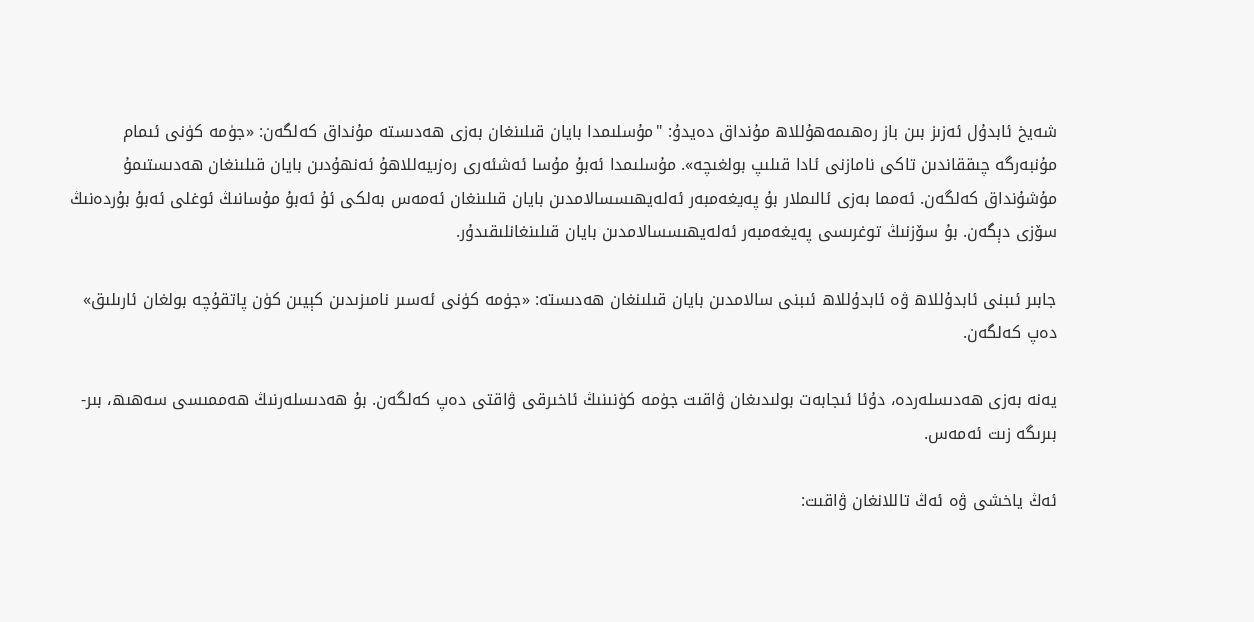شەيخ ئابدۇل ئەزىز بىن باز رەھىمەھۇللاھ مۇنداق دەيدۇ: "مۇسلىمدا بايان قىلىنغان بەزى ھەدىستە مۇنداق كەلگەن: «جۈمە كۈنى ئىمام مۇنبەرگە چىققاندىن تاكى نامازنى ئادا قىلىپ بولغىچە». مۇسلىمدا ئەبۇ مۇسا ئەشئەرى رەزىيەللاھۇ ئەنھۇدىن بايان قىلىنغان ھەدىستىمۇ مۇشۇنداق كەلگەن. ئەمما بەزى ئالىملار بۇ پەيغەمبەر ئەلەيھىسسالامدىن بايان قىلىنغان ئەمەس بەلكى ئۇ ئەبۇ مۇسانىڭ ئوغلى ئەبۇ بۇردەنىڭ سۆزى دېگەن. بۇ سۆزنىڭ توغرىسى پەيغەمبەر ئەلەيھىسسالامدىن بايان قىلىنغانلىقىدۇر.

جابىر ئىبنى ئابدۇللاھ ۋە ئابدۇللاھ ئىبنى سالامدىن بايان قىلىنغان ھەدىستە: «جۈمە كۈنى ئەسىر نامىزىدىن كېيىن كۈن پاتقۇچە بولغان ئارىلىق» دەپ كەلگەن.

يەنە بەزى ھەدىسلەردە، دۇئا ئىجابەت بولىدىغان ۋاقىت جۈمە كۈنىنىڭ ئاخىرقى ۋاقتى دەپ كەلگەن. بۇ ھەدىسلەرنىڭ ھەممىسى سەھىھ، بىر-بىرىگە زىت ئەمەس.

ئەڭ ياخشى ۋە ئەڭ تاللانغان ۋاقىت: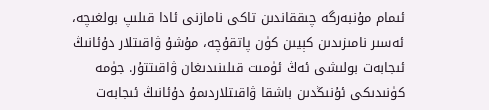ئىمام مۇنبەرگە چىققاندىن تاكى نامازنى ئادا قىلىپ بولغىچە، ئەسىر نامىزىدىن كېيىن كۈن پاتقۇچە، مۇشۇ ۋاقىتلار دۇئانىڭ ئىجابەت بولىشى ئەڭ ئۈمىت قىلىنىدىغان ۋاقىتتۇر. جۈمە كۈنىدىكى ئۇنىڭدىن باشقا ۋاقىتلاردىمۇ دۇئانىڭ ئىجابەت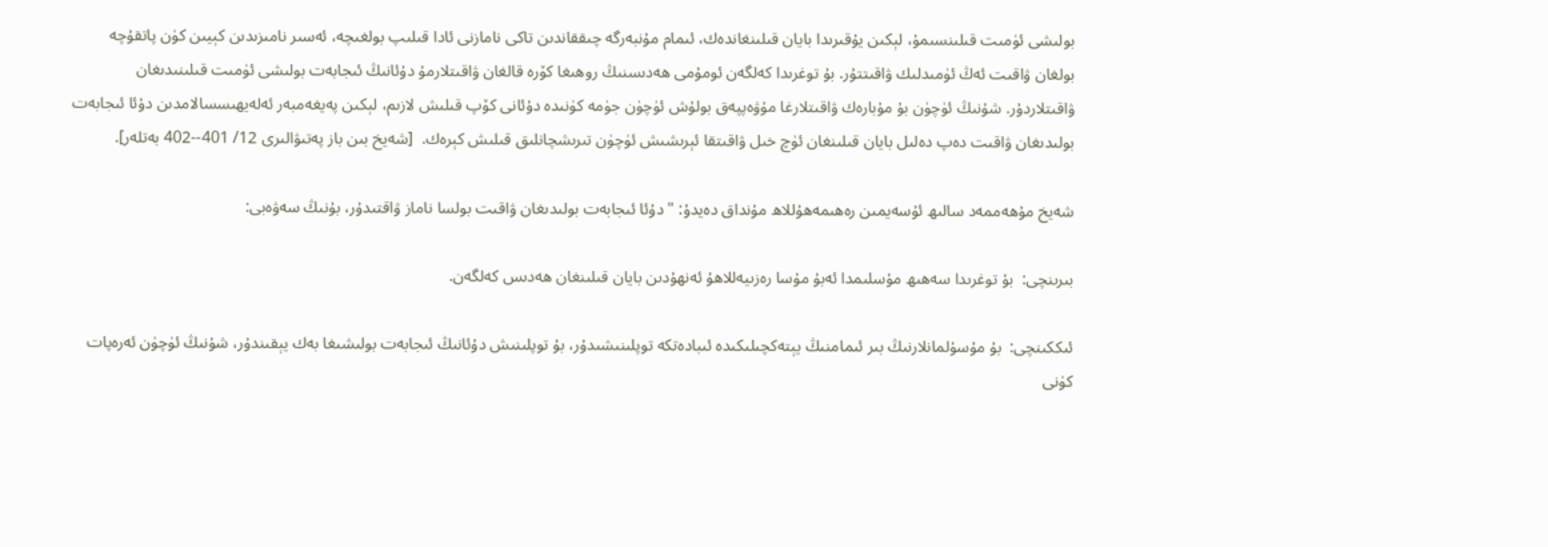بولىشى ئۈمىت قىلىنسىمۇ، لېكىن يۇقىرىدا بايان قىلىنغاندەك، ئىمام مۇنبەرگە چىققاندىن تاكى نامازنى ئادا قىلىپ بولغىچە، ئەسىر نامىزىدىن كېيىن كۈن پاتقۇچە بولغان ۋاقىت ئەڭ ئۈمىدلىك ۋاقىتتۇر. بۇ توغرىدا كەلگەن ئومۇمى ھەدىسنىڭ روھىغا كۆرە قالغان ۋاقىتلارمۇ دۇئانىڭ ئىجابەت بولىشى ئۈمىت قىلىنىدىغان ۋاقىتلاردۇر. شۇنىڭ ئۈچۈن بۇ مۇبارەك ۋاقىتلارغا مۇۋەپپەق بولۇش ئۈچۈن جۈمە كۈنىدە دۇئانى كۆپ قىلىش لازىم، لېكىن پەيغەمبەر ئەلەيھىسسالامدىن دۇئا ئىجابەت بولىدىغان ۋاقىت دەپ دەلىل بايان قىلىنغان ئۈچ خىل ۋاقىتقا ئېرىشىش ئۈچۈن تىرىشچانلىق قىلىش كېرەك.  [شەيخ بىن باز پەتىۋالىرى 12/ 401--402 بەتلەر].

شەيخ مۇھەممەد سالىھ ئۇسەيمىن رەھىمەھۇللاھ مۇنداق دەيدۇ: " دۇئا ئىجابەت بولىدىغان ۋاقىت بولسا ناماز ۋاقتىدۇر، بۇنىڭ سەۋەبى:

بىرىنچى:  بۇ توغرىدا سەھىھ مۇسلىمدا ئەبۇ مۇسا رەزىيەللاھۇ ئەنھۇدىن بايان قىلىنغان ھەدىس كەلگەن.

ئىككىنچى:  بۇ مۇسۇلمانلارنىڭ بىر ئىمامنىڭ يېتەكچىلىكىدە ئىبادەتكە توپلىنىشىدۇر، بۇ توپلىنىش دۇئانىڭ ئىجابەت بولىشىغا بەك يېقىندۇر، شۇنىڭ ئۈچۈن ئەرەپات كۈنى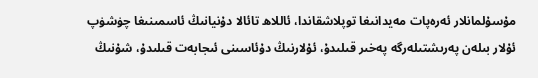مۇسۇلمانلار ئەرەپات مەيدانىغا توپلاشقاندا، ئاللاھ تائالا دۇنيانىڭ ئاسمىنىغا چۈشۈپ ئۇلار بىلەن پەرىشتىلەرگە پەخىر قىلىدۇ، ئۇلارنىڭ دۇئاسىنى ئىجابەت قىلىدۇ، شۇنىڭ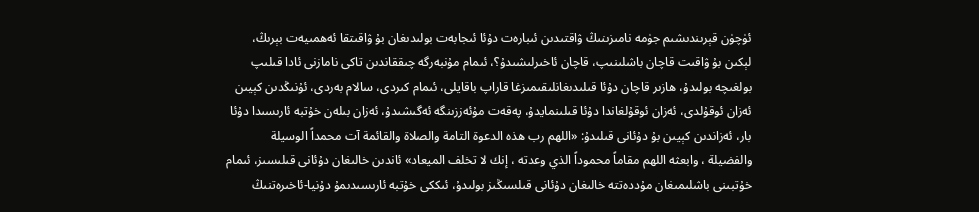ئۈچۈن قېرىندىشىم جۈمە نامىزىنىڭ ۋاقتىدىن ئىبارەت دۇئا ئىجابەت بولىدىغان بۇ ۋاقىتقا ئەھمىيەت بېرىڭ، لېكىن بۇ ۋاقىت قاچان باشلىنىپ، قاچان ئاخىرلىشىدۇ؟، ئىمام مۇنبەرگە چىققاندىن تاكى نامازنى ئادا قىلىپ بولغىچە بولىدۇ، ھازىر قاچان دۇئا قىلىدىغانلىقىمىزغا قاراپ باقايلى، ئىمام كىردى، سالام بەردى، ئۇنىڭدىن كېيىن ئەزان ئوقۇلدى، ئەزان ئوقۇلغاندا دۇئا قىلىنمايدۇ، پەقەت مۇئەززىنگە ئەگىشىدۇ، ئەزان بىلەن خۇتبە ئارىسىدا دۇئا بار، ئەزاندىن كېيىن بۇ دۇئانى قىلىدۇ: «اللهم رب هذه الدعوة التامة والصلاة والقائمة آت محمداً الوسيلة والفضيلة ، وابعثه اللهم مقاماً محموداً الذي وعدته ، إنك لا تخلف الميعاد» ئاندىن خالىغان دۇئانى قىلىسىز، ئىمام خۇتبىنى باشلىمىغان مۇددەتتە خالىغان دۇئانى قىلسىڭىز بولىدۇ، ئىككى خۇتبە ئارىسىدىمۇ دۇنيا-ئاخىرەتنىڭ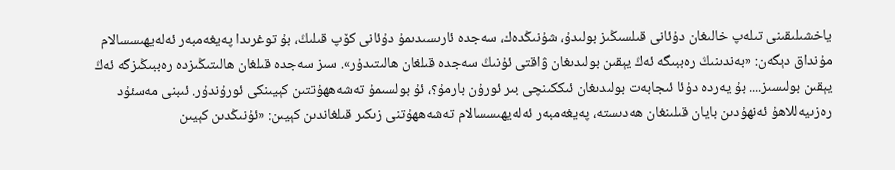ياخشىلىقىنى تىلەپ خالىغان دۇئانى قىلسىڭىز بولىدۇ، شۇنىڭدەك، سەجدە ئارىسىدىمۇ دۇئانى كۆپ قىلىڭ، بۇ توغرىدا پەيغەمبەر ئەلەيھىسسالام مۇنداق دېگەن: «بەندىنىڭ رەببىگە ئەڭ يېقىن بولىدىغان ۋاقتى ئۇنىڭ سەجدە قىلغان ھالىتىدۇر». سىز سەجدە قىلغان ھالىتىڭىزدە رەببىڭىزگە ئەڭ يېقىن بولىسىز.... بۇ يەردە دۇئا ئىجابەت بولىدىغان ئىككىنچى بىر ئورۇن بارمۇ؟، ئۇ بولسىمۇ تەشەھھۇتتىن كېيىنكى ئورۇندۇر. ئىبنى مەسئۇد رەزىيەللاھۇ ئەنھۇدىن بايان قىلىنغان ھەدىستە، پەيغەمبەر ئەلەيھىسسالام تەشەھھۇتنى زىكىر قىلغاندىن كېيىن: «ئۇنىڭدىن كېيىن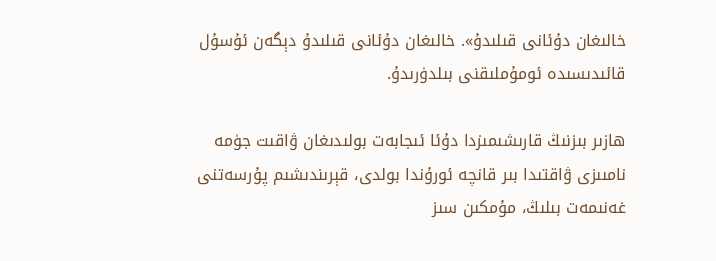خالىغان دۇئانى قىلىدۇ». خالىغان دۇئانى قىلىدۇ دېگەن ئۇسۇل قائىدىسىدە ئومۇملىقنى بىلدۈرىدۇ.

ھازىر بىزنىڭ قارىشىمىزدا دۇئا ئىجابەت بولىدىغان ۋاقىت جۈمە نامىىزى ۋاقتىدا بىر قانچە ئورۇندا بولدى، قېرىندىشىم پۇرسەتنى غەنىمەت بىلىڭ، مۇمكىن سىز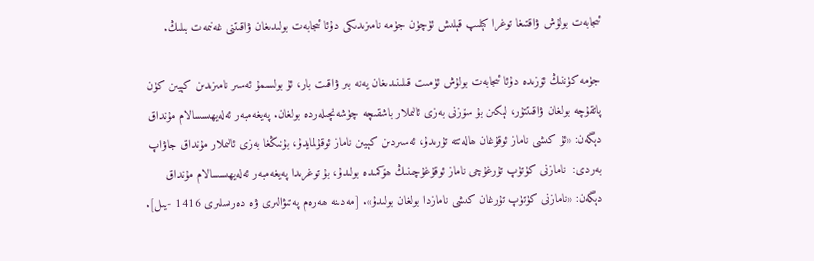ئىجابەت بولۇش ۋاقتىغا توغرا كېلىپ قېلىش ئۈچۈن جۈمە نامىزىدىكى دۇئا ئىجابەت بولىدىغان ۋاقىتنى غەنىمەت بىلىڭ.

جۈمە كۈننىڭ ئۆزىدە دۇئا ئىجابەت بولۇش ئۈمىت قىلىنىدىغان يەنە بىر ۋاقىت بار، ئۇ بولسىمۇ ئەسىر نامىزىدىن كېيىن كۈن پاتقۇچە بولغان ۋاقىتتۇر، لېكىن بۇ سۆزنى بەزى ئالىملار باشقىچە چۈشەنچىلەردە بولغان. پەيغەمبەر ئەلەيھىسسالام مۇنداق دېگەن: «ئۇ كىشى ناماز ئوقۇغان ھالەتتە تۇرىدۇ، ئەسىردىن كېيىن ناماز ئوقۇلمايدۇ، بۇنىڭغا بەزى ئالىملار مۇنداق جاۋاپ بەردى:  نامازنى كۈتۈپ تۇرغۇچى ناماز ئوقۇغۇچىنىڭ ھۆكمىدە بولىدۇ، بۇ توغرىدا پەيغەمبەر ئەلەيھىسسالام مۇنداق دېگەن: «نامازنى كۈتۈپ تۇرغان كىشى نامازدا بولغان بولىدۇ». [مەدىنە ھەرەم پەتىۋالىرى ۋە دەرىسلىرى 1416 -يىل].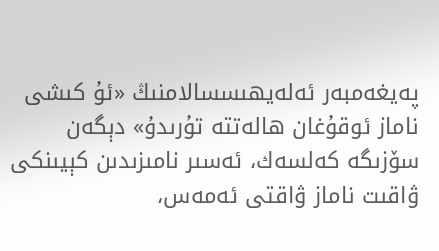پەيغەمبەر ئەلەيھىسسالامنىڭ «ئۇ كىشى ناماز ئوقۇغان ھالەتتە تۇرىدۇ» دېگەن سۆزىگە كەلسەك، ئەسىر نامىزىدىن كېيىنكى ۋاقىت ناماز ۋاقتى ئەمەس،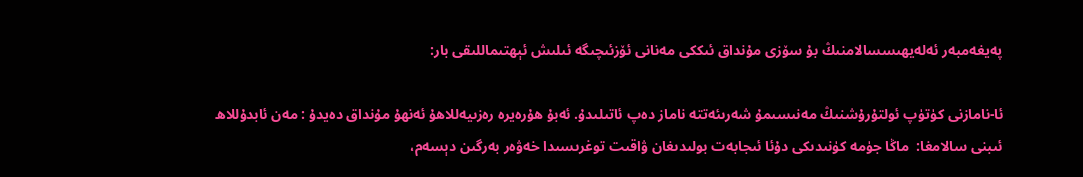پەيغەمبەر ئەلەيھىسسالامنىڭ بۇ سۆزى مۇنداق ئىككى مەنانى ئۆزئىچىگە ئىلىش ئېھتىماللىقى بار:

ئا-نامازنى كۈتۈپ ئولتۇرۇشنىڭ مەنىسىمۇ شەرىئەتتە ناماز دەپ ئاتىلىدۇ. ئەبۇ ھۇرەيرە رەزىيەللاھۇ ئەنھۇ مۇنداق دەيدۇ : مەن ئابدۇللاھ ئىبنى سالامغا:  ماڭا جۈمە كۈنىدىكى دۇئا ئىجابەت بولىدىغان ۋاقىت توغرىسىدا خەۋەر بەرگىن دېسەم،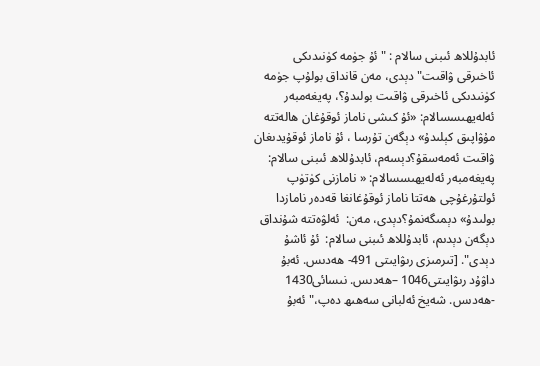ئابدۇللاھ ئىبنى سالام : "ئۇ جۈمە كۈنىدىكى ئاخىرقى ۋاقىت" دېدى، مەن قانداق بولۇپ جۈمە كۈنىدىكى ئاخىرقى ۋاقىت بولىدۇ؟، پەيغەمبەر ئەلەيھىسسالام: «ئۇ كىشى ناماز ئوقۇغان ھالەتتە مۇۋاپىق كېلىدۇ» دېگەن تۇرسا ، ئۇ ناماز ئوقۇيدىغان ۋاقىت ئەمەسقۇ؟دېسەم، ئابدۇللاھ ئىبنى سالام:  پەيغەمبەر ئەلەيھىسسالام: « نامازنى كۈتۈپ ئولتۇرغۇچى ھەتتا ناماز ئوقۇغانغا قەدەر نامازدا بولىدۇ» دېمىگەنمۇ؟دېدى، مەن:  ئەلۋەتتە شۇنداق  دېگەن دېدىم، ئابدۇللاھ ئىبنى سالام:  ئۇ ئاشۇ دېدى". [تىرمىزى رىۋايىتى 491- ھەدىس. ئەبۇ داۋۇد رىۋايىتى1046 –ھەدىس. نىسائى1430 -ھەدىس. شەيخ ئەلبانى سەھىھ دەپ،"ئەبۇ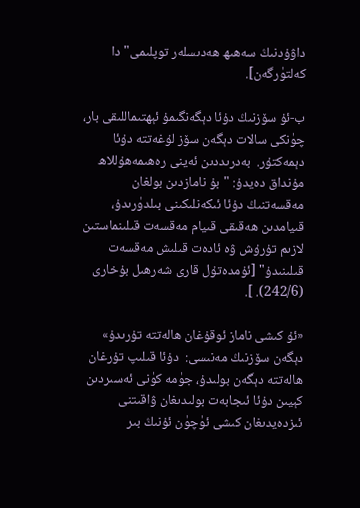داۋۇدنىڭ سەھىھ ھەدىسلەر توپلىمى"دا كەلتۈرگەن].

ب-ئۇ سۆزنىڭ دۇئا دېگەنگىمۇ ئېھتىماللىقى بار، چۈنكى سالات دېگەن سۆز لۇغەتتە دۇئا دېمەكتۇر.  بەدرىددىن ئەينى رەھىمەھۇللاھ مۇنداق دەيدۇ: "بۇ نامازدىن بولغان مەقسەتنىڭ دۇئا ئىكەنلىكىنى بىلدۈرىدۇ، قىيامدىن ھەقىقى قىيام مەقسەت قىلىنماستىن لازىم تۇرۇش ۋە ئادەت قىلىش مەقسەت قىلىنىدۇ" [ئۇمدەتۇل قارى شەرھىل بۇخارى (242/6). ].

«ئۇ كىشى ناماز ئوقۇغان ھالەتتە تۇرىدۇ» دېگەن سۆزنىڭ مەنىسى:  دۇئا قىلىپ تۇرغان ھالەتتە دېگەن بولىدۇ، جۈمە كۈنى ئەسىردىن كېيىن دۇئا ئىجابەت بولىدىغان ۋاقىتنى ئىزدەيدىغان كىشى ئۈچۈن ئۇنىڭ بىر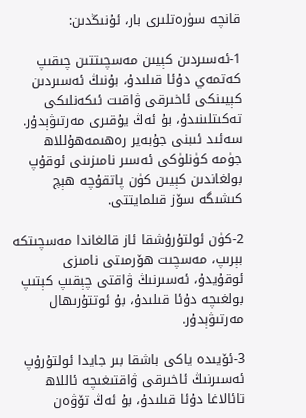قانچە سۈرەتلىرى بار، ئۇنىڭدىن:

1-ئەسىردىن كېيىن مەسچىتتىن چىقىپ كەتمەي دۇئا قىلىدۇ، بۇنىڭ ئەسىردىن كېيىنكى ئاخىرقى ۋاقىت ئىكەنلىكى تەكىتلىنىدۇ، بۇ ئەڭ يۇقىرى مەرتىۋېدۇر.  سەئىد ئىبنى جۇبەير رەھىمەھۇللاھ جۈمە كۈنلۈكى ئەسىر نامىزىنى ئوقۇپ بولغاندىن كېيىن كۈن پاتقۇچە ھېچ كىشىگە سۆز قىلمايتتى.

2-كۈن ئولتۇرۇشقا ئاز قالغاندا مەسچىتكە بېرىپ، مەسچىت ھۆرمىتى نامىزى ئوقۇيدۇ، ئەسىرنىڭ ۋاقتى چېقىپ كېتىپ بولغىچە دۇئا قىلىدۇ، بۇ ئوتتۇرىھال مەرتىۋېدۇر.

3-ئۆيىدە ياكى باشقا بىر جايدا ئولتۇرۇپ ئەسىرنىڭ ئاخىرقى ۋاقتىغىچە ئاللاھ تائالاغا دۇئا قىلىدۇ، بۇ ئەڭ تۆۋەن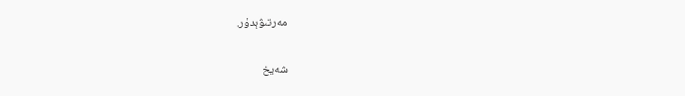مەرتىۋېدۇر.

شەيخ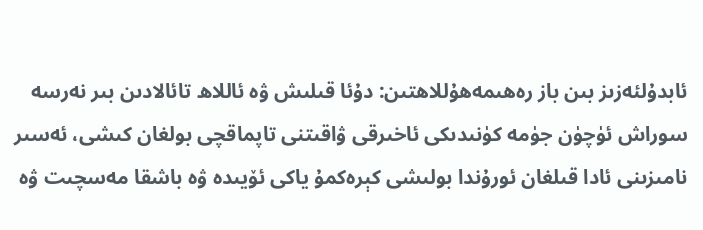ئابدۇلئەزىز بىن باز رەھىمەھۇللاھتىن: دۇئا قىلىش ۋە ئاللاھ تائالادىن بىر نەرسە سوراش ئۈچۈن جۈمە كۈنىدىكى ئاخىرقى ۋاقىتنى تاپماقچى بولغان كىشى، ئەسىر نامىزىنى ئادا قىلغان ئورۇندا بولىشى كېرەكمۇ ياكى ئۆيىدە ۋە باشقا مەسچىت ۋە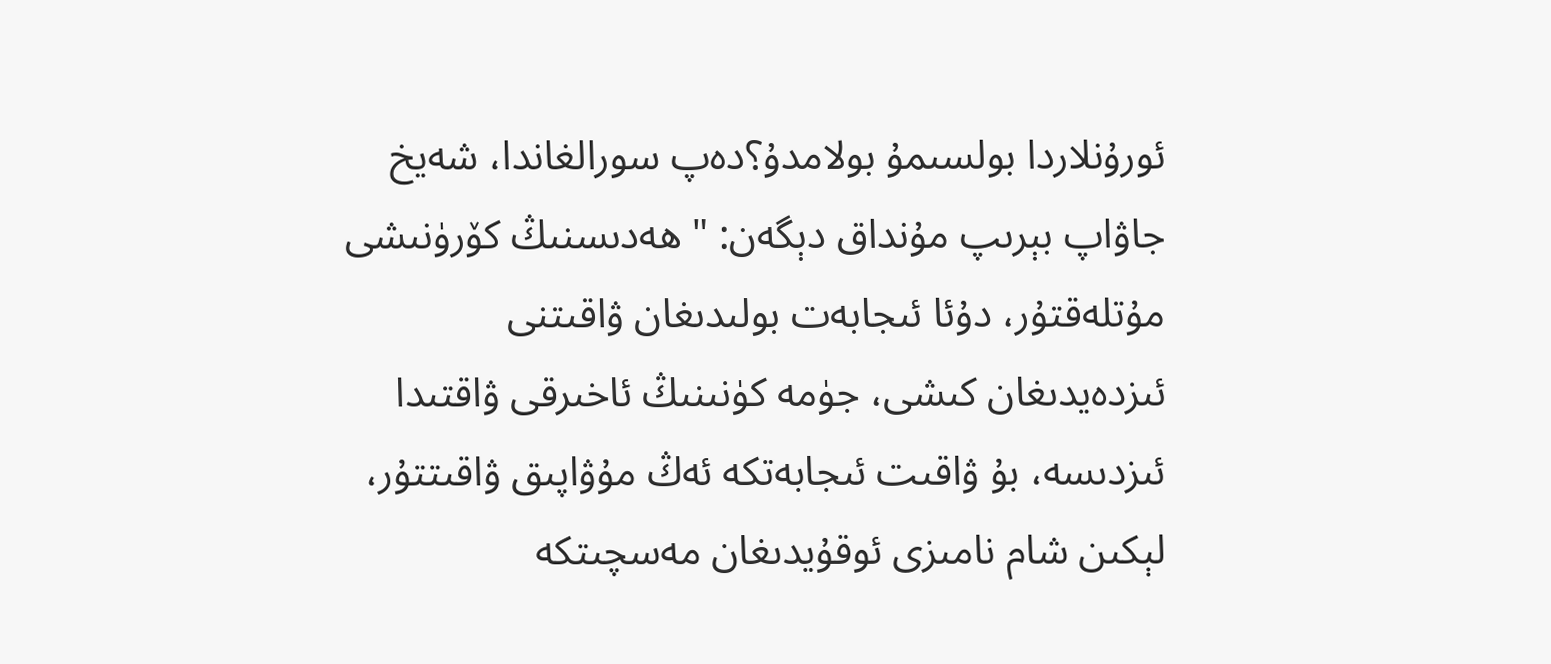ئورۇنلاردا بولسىمۇ بولامدۇ؟دەپ سورالغاندا، شەيخ جاۋاپ بېرىپ مۇنداق دېگەن: " ھەدىسنىڭ كۆرۈنىشى مۇتلەقتۇر، دۇئا ئىجابەت بولىدىغان ۋاقىتنى ئىزدەيدىغان كىشى، جۈمە كۈنىنىڭ ئاخىرقى ۋاقتىدا ئىزدىسە، بۇ ۋاقىت ئىجابەتكە ئەڭ مۇۋاپىق ۋاقىتتۇر، لېكىن شام نامىزى ئوقۇيدىغان مەسچىتكە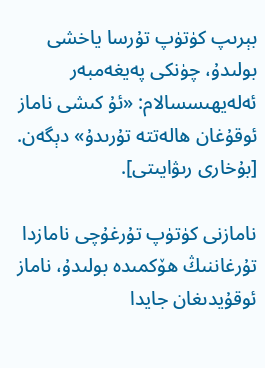بېرىپ كۈتۈپ تۇرسا ياخشى بولىدۇ، چۈنكى پەيغەمبەر ئەلەيھىسسالام: «ئۇ كىشى ناماز ئوقۇغان ھالەتتە تۇرىدۇ» دېگەن. [بۇخارى رىۋايىتى].

نامازنى كۈتۈپ تۇرغۇچى نامازدا تۇرغاننىڭ ھۆكمىدە بولىدۇ، ناماز ئوقۇيدىغان جايدا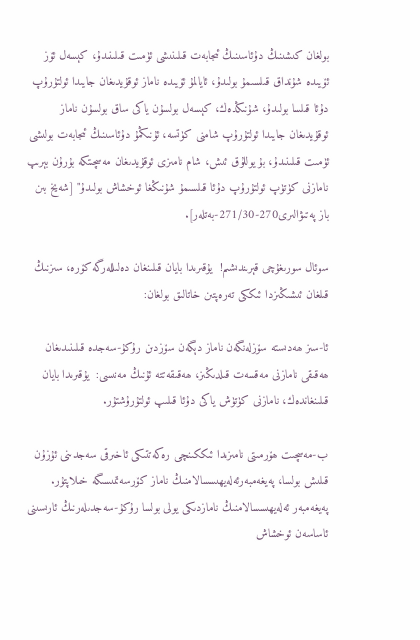بولغان كىشىنىڭ دۇئاسىنىڭ ئىجابەت قىلىنىشى ئۈمىت قىلىنىدۇ، كېسەل ئۆز ئۆيىدە شۇنداق قىلسىمۇ بولىدۇ، ئايالمۇ ئۆيىدە ناماز ئوقۇيدىغان جايىدا ئولتۇرۇپ دۇئا قىلسا بولىدۇ، شۇنىڭدەك، كېسەل بولسۇن ياكى ساق بولسۇن ناماز ئوقۇيدىغان جايىدا ئولتۇرۇپ شامنى كۈتسە، ئۇنىڭمۇ دۇئاسىنىڭ ئىجابەت بولىشى ئۈمىت قىلىنىدۇ، بۇ يوللۇق ئىش، شام نامىزى ئوقۇيدىغان مەسچىتكە بۇرۇن بېرىپ نامازنى كۈتۈپ ئولتۇرۇپ دۇئا قىلسىمۇ شۇنىڭغا ئوخشاش بولىدۇ" [شەيخ بىن باز پەتىۋالىرى270-271/30-بەتلەر].

سوئال سورىغۇچى قېرىندىشىم!  يۇقىرىدا بايان قىلىنغان دەلىللەرگە كۆرە، سىزنىڭ قىلغان ئىشىڭىزدا ئىككى تەرەپتىن خاتالىق بولغان:

ئا-سىز ھەدىستە سۆزلەنگەن ناماز دېگەن سۆزدىن رۇكۇ-سەجدە قىلىنىدىغان ھەقىقى نامازنى مەقسەت قىلدىڭىز، ھەقىقەتتە ئۇنىڭ مەنىسى:  يۇقىرىدا بايان قىلىنغاندەك، نامازنى كۈتۈش ياكى دۇئا قىلىپ ئولتۇرۇشتۇر.

ب-مەسچىت ھۆرمىتى نامىزىدا ئىككىنچى رەكەتتىكى ئاخىرقى سەجدىنى ئۇزۇن قىلىش بولسا، پەيغەمبەرئەلەيھىسسالامنىڭ ناماز كۆرسەتمىسىگە خىلاپتۇر. پەيغەمبەر ئەلەيھىسسالامنىڭ نامازدىكى يولى بولسا رۇكۇ-سەجدىلەرنىڭ ئارىسىنى ئاساسەن ئوخشاش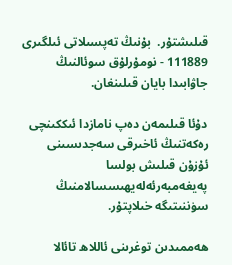قىلىشتۇر.  بۇنىڭ تەپسىلاتى ئىلگىرى 111889 - نومۇرلۇق سوئالنىڭ جاۋابىدا بايان قىلىنغان.

دۇئا قىلىمەن دەپ نامازدا ئىككىنچى رەكەتنىڭ ئاخىرقى سەجدىسىنى ئۇزۇن قىلىش بولسا پەيغەمبەرئەلەيھىسسالامنىڭ سۈننىتىگە خىلاپتۇر.

ھەممىدىن توغرىنى ئاللاھ تائالا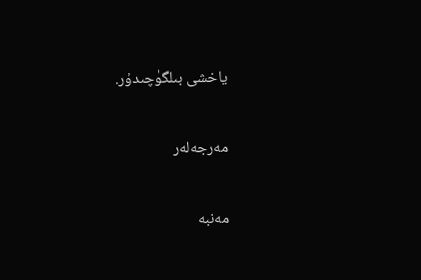ياخشى بىلگۈچىدۇر.

مەرجەلەر

مەنبە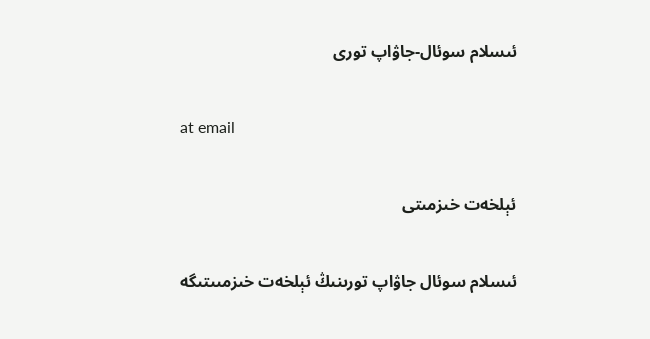ئىسلام سوئال-جاۋاپ تورى

at email

ئېلخەت خىزمىتى

ئىسلام سوئال جاۋاپ تورىنىڭ ئېلخەت خىزمىىتىگە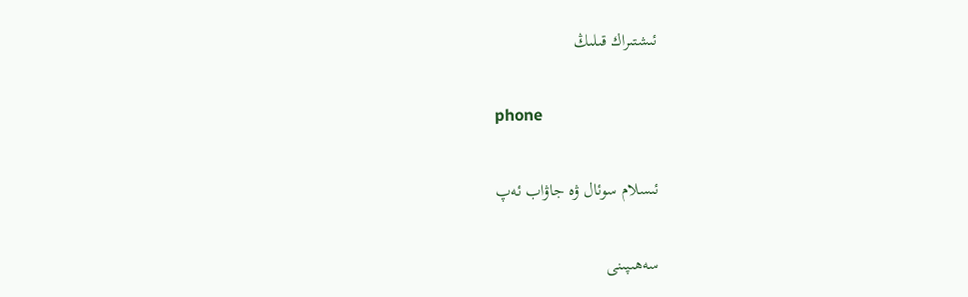ئىشتىراك قىلىڭ

phone

ئىسلام سوئال ۋە جاۋاب ئەپ

سەھىپىنى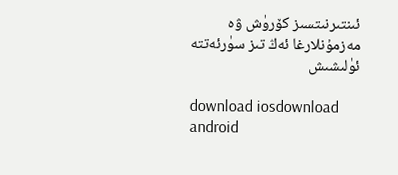ئىنتىرنىتسىز كۆرۈش ۋە مەزمۇنلارغا ئەڭ تىز سۈرئەتتە ئۈلىشىش

download iosdownload android